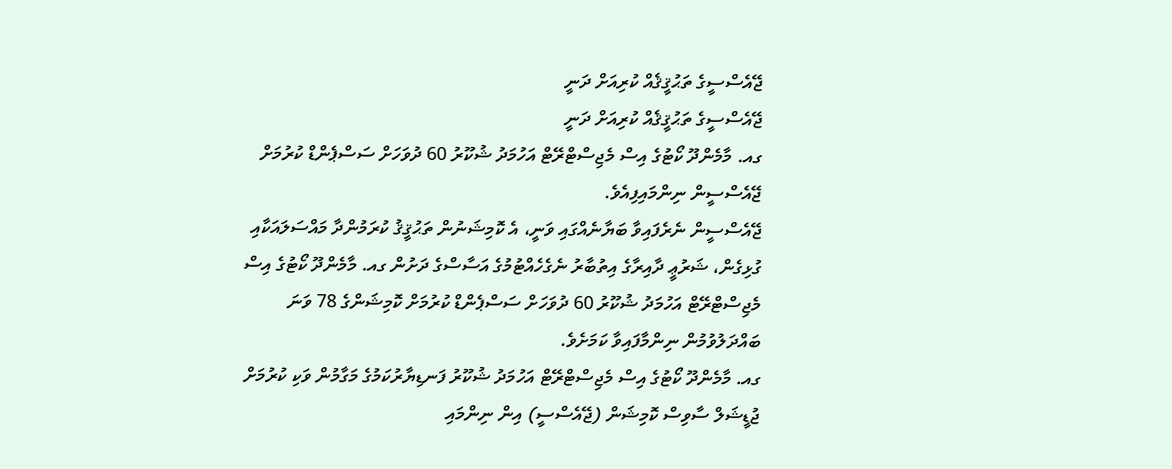ޖޭއެސްސީގެ ތަޙުޤީޤެއް ކުރިއަށް ދަނީ
ޖޭއެސްސީގެ ތަޙުޤީޤެއް ކުރިއަށް ދަނީ
ގއ. މާމެންދޫ ކޯޓުގެ އިސް މެޖިސްޓްރޭޓް އަހުމަދު ޝުކޫރު 60 ދުވަހަށް ސަސްޕެންޑް ކުރުމަށް ޖޭއެސްސީން ނިންމައިފިއެވެ.
ޖޭއެސްސީން ނެރެފައިވާ ބަޔާނެއްގައި ވަނީ، އެ ކޮމިޝަނުން ތަޙުޤީޤު ކުރަމުންދާ މައްސަލައަކާއި ގުޅިގެން، ޝަރުޢީ ދާއިރާގެ އިތުބާރު ނެގެހެއްޓުމުގެ އަސާސްގެ ދަށުން ގއ. މާމެންދޫ ކޯޓުގެ އިސް މެޖިސްޓްރޭޓް އަހުމަދު ޝުކޫރު 60 ދުވަހަށް ސަސްޕެންޑް ކުރުމަށް ކޮމިޝަންގެ 78 ވަނަ ބައްދަލުވުމުން ނިންމާފައިވާ ކަމަށެވެ.
ގއ. މާމެންދޫ ކޯޓުގެ އިސް މެޖިސްޓްރޭޓް އަހުމަދު ޝުކޫރު ފަނޑިޔާރުކަމުގެ މަގާމުން ވަކި ކުރުމަށް ޖުޑީޝަލް ސާވިސް ކޮމިޝަން (ޖޭއެސްސީ) އިން ނިންމައި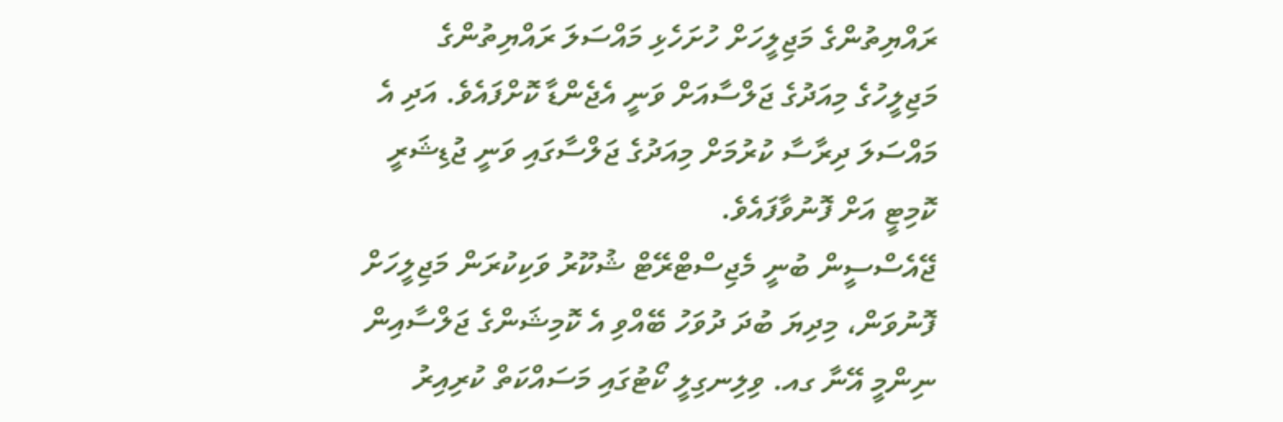ރައްޔިތުންގެ މަޖިލީހަށް ހުށަހެޅި މައްސަލަ ރައްޔިތުންގެ މަޖިލީހުގެ މިއަދުގެ ޖަލްސާއަށް ވަނީ އެޖެންޑާ ކޮށްފައެވެ. އަދި އެ މައްސަލަ ދިރާސާ ކުރުމަށް މިއަދުގެ ޖަލްސާގައި ވަނީ ޖުޑިޝަރީ ކޮމިޓީ އަށް ފޮނުވާފައެވެ.
ޖޭއެސްސީން ބުނީ މެޖިސްޓްރޭޓް ޝުކޫރު ވަކިކުރަން މަޖިލީހަށް ފޮނުވަން، މިދިޔަ ބުދަ ދުވަހު ބޭއްވި އެ ކޮމިޝަންގެ ޖަލްސާއިން ނިންމީ އޭނާ ގއ. ވިލިނގިލީ ކޯޓުގައި މަސައްކަތް ކުރިއިރު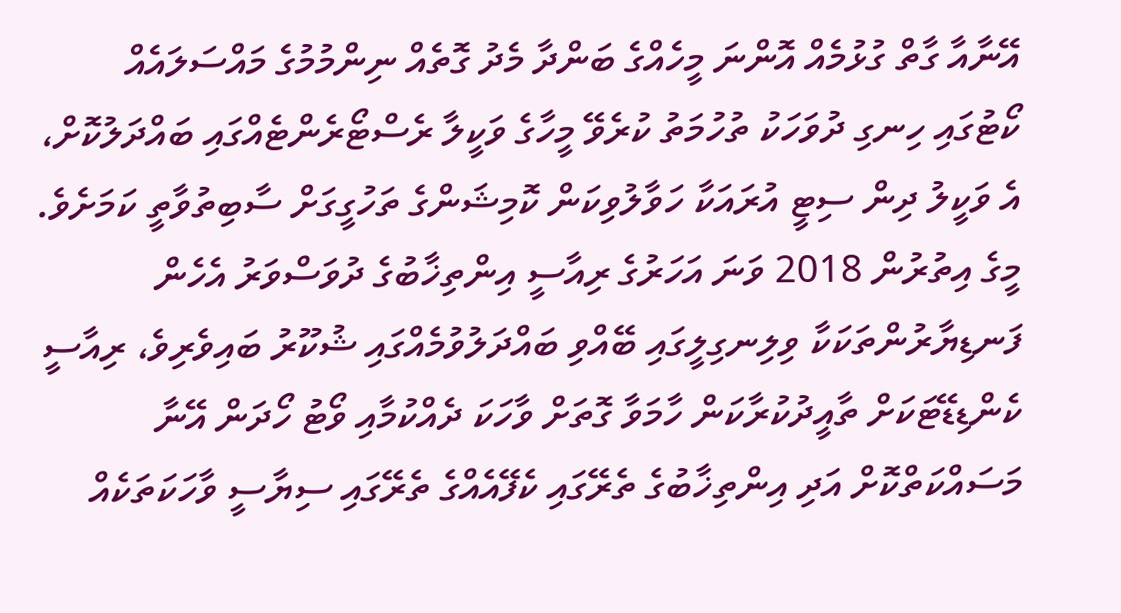އޭނާއާ ގާތް ގުޅުމެއް އޮންނަ މީހެއްގެ ބަންދާ މެދު ގޮތެއް ނިންމުމުގެ މައްސަލައެއް ކޯޓުގައި ހިނގި ދުވަހަކު ތުހުމަތު ކުރެވޭ މީހާގެ ވަކީލާ ރެސްޓޯރެންޓެއްގައި ބައްދަލުކޮށް، އެ ވަކީލު ދިން ސިޓީ އުރައަކާ ހަވާލުވިކަން ކޮމިޝަންގެ ތަހުގީގަށް ސާބިތުވާތީ ކަމަށެވެ.
މީގެ އިތުރުން 2018 ވަނަ އަހަރުގެ ރިއާސީ އިންތިޚާބުގެ ދުވަސްވަރު އެހެން ފަނޑިޔާރުންތަކަކާ ވިލިނގިލީގައި ބޭއްވި ބައްދަލުވުމެއްގައި ޝުކޫރު ބައިވެރިވެ، ރިއާސީ ކެންޑިޑޭޓަކަށް ތާއީދުކުރާކަން ހާމަވާ ގޮތަށް ވާހަކަ ދެއްކުމާއި ވޯޓު ހޯދަން އޭނާ މަސައްކަތްކޮށް އަދި އިންތިޚާބުގެ ތެރޭގައި ކެފޭއެއްގެ ތެރޭގައި ސިޔާސީ ވާހަކަތަކެއް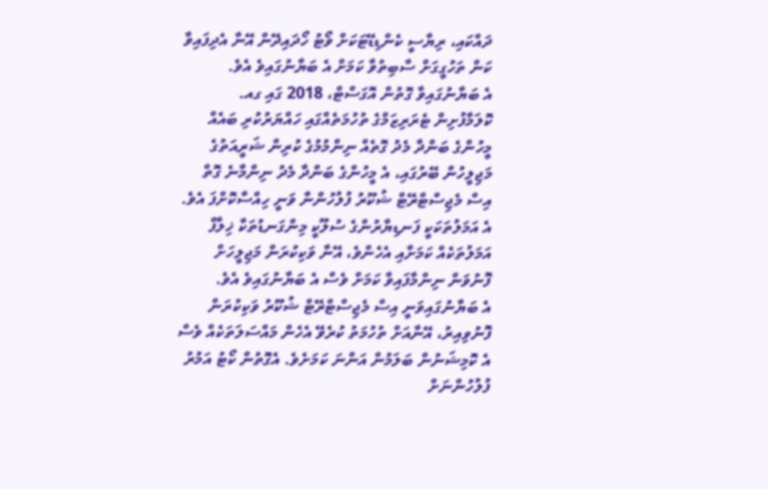ދައްކައި، ރިޔާސީ ކެންޑިޑޭޓަކަށް ވޯޓު ހޯދައިދޭން އޭނާ އެދިފައިވާ ކަން ތަހުގީގަށް ސާބިތުވާ ކަމަށް އެ ބަޔާނުގައިވެ އެވެ.
އެ ބަޔާނުގައިވާ ގޮތުން އޮގަސްޓް، 2018 ގައި ގއ. ކޮލަމާފުށިން ޓެރަރިޒަމްގެ ތުހުމަތެއްގައި ހައްޔަރުކުރި ބައެއް މީހުންގެ ބަންދާ މެދު ގޮތެއް ނިންމުމުގެ ކުރިން ޝަރީއަތުގެ މަޖިލީހުން ބޭރުގައި، އެ މީހުންގެ ބަންދާ މެދު ނިންމާނެ ގޮތް އިސް މެޖިސްޓްރޭޓް ޝުކޫރު ފުލުހުންނާ ވަނީ ހިއްސާކޮށްފަ އެވެ. އެ އަމަލުތަކަކީ ފަނޑިޔާރުންގެ ސުލޫކީ މިންގަނޑުތަކާ ޚިލާފް އަމަލުތަކެއް ކަމަށާއި އެހެންވެ، އޭނާ ވަކިކުރަން މަޖިލީހަށް ފޮނުވަން ނިންމާފައިވާ ކަމަށް ވެސް އެ ބަޔާނުގައިވެ އެވެ.
އެ ބަޔާނުގައިވަނީ އިސް މެޖިސްޓްރޭޓް ޝުކޫރު ވަކިކުރަން ފޮނުވިއިރު، އޭނާއަށް ތުހުމަތު ކުރެވޭ އެހެން މައްސަލަތަކެއް ވެސް އެ ކޮމިޝަނުން ބަލަމުން އަންނަ ކަމަށެވެ. އެގޮތުން ކޯޓު އަމުރު ފުލުހުންނަށް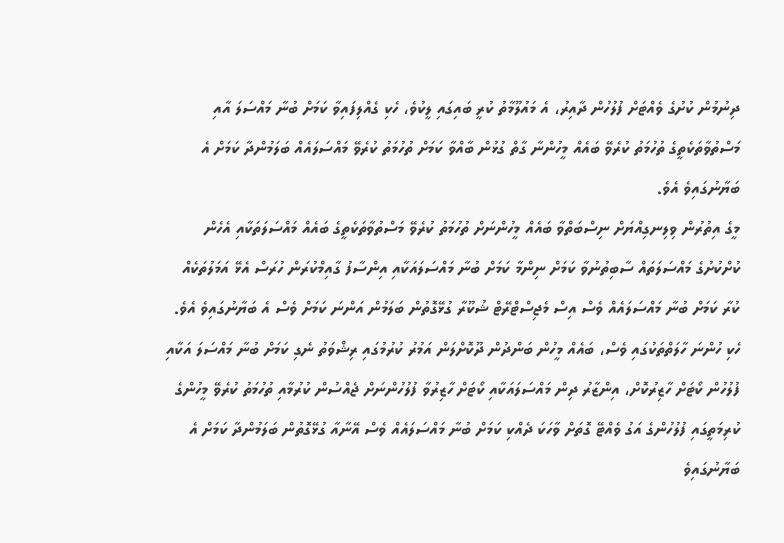ދިނުމުން ކުށުގެ ވެއްޓަށް ފުލުހުން ދާއިރު، އެ މައުލޫމާތު ކުރީ ބައިގައި ލީކުވެ، ހެކި ގެއްލިފައިވާ ކަމަށް ބުނާ މައްސަލަ އާއި މަސްތުވާތަކެތީގެ ތުހުމަތު ކުރެވޭ ބައެއް މީހުންނާ ގާތް ގުޅުން ބާއްވާ ކަމަށް ތުހުމަތު ކުރެވޭ މައްސަލައެއް ބަލަމުންދާ ކަމަށް އެ ބަޔާނުގައިވެ އެވެ.
މީގެ އިތުރުން ވިލިނގިއްޔަށް ނިސްބަތްވާ ބައެއް މީހުންނަށް ތުހުމަތު ކުރެވޭ މަސްތުވާތަކެތީގެ ބައެއް މައްސަލަތަކާއި އެހެން ކުށްކުށުގެ މައްސަލަތައް ސާބިތުނުވާ ކަމަށް ނިންމާ ކަމަށް ބުނާ މައްސަލައަކާއި އިންސާފު ގާއިމްކުރަން ހުރަސް އެޅޭ އަމަލުތަކެއް ކުރާ ކަމަށް ބުނާ މައްސަލައެއް ވެސް އިސް މެޖިސްޓްރޭޓް ޝުކޫރާ ގުޅޭގޮތުން ބަލަމުން އަންނަ ކަމަށް ވެސް އެ ބަޔާނުގައިވެ އެވެ.
ހެކި ހުންނަ ހާލަތްތަކުގައި ވެސް، ބައެއް މީހުން ބަންދުން ދޫކޮށްލަން އަމުރު ކުރުމުގައި ރިޝްވަތު ނެގި ކަމަށް ބުނާ މައްސަލަ އަކާއި ފުލުހުން ކޯޓަށް ހާޒިރުކޮށް، އިންޒާރު ދިން މައްސަލައަކާއި ކޯޓަށް ހާޒިރުވާ ފުލުހުންނަށް ޖެއްސުން ކުރުމާއި ތުހުމަތު ކުރެވޭ މީހުންގެ ކުރިމަތީގައި ފުލުހުންގެ އަގު ވެއްޓޭ ގޮތަށް ވާހަކަ ދެއްކި ކަމަށް ބުނާ މައްސަލައެއް ވެސް އޭނާއާ ގުޅޭގޮތުން ބަލަމުންދާ ކަމަށް އެ ބަޔާނުގައިވެ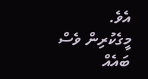އެވެ.
މީގެކުރިން ވެސް ބައެއް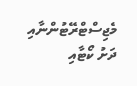މެޖިސްޓްރޭޓުންނާއި ދަށު ކޯޓާއި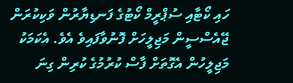ހައި ކޯޓާއި ސުޕްރީމް ކޯޓުގެ ފަނޑިޔާރުން ވަކިކުރަން ޖޭއެސްސީން މަޖިލީހަށް ފޮނުވާފައިވެ އެވެ. އެކަމަކު މަޖިލީހުން އެގޮތަށް ފާސް ކުރުމުގެ ކުރިން ގިނަ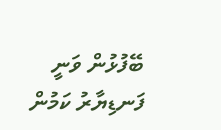ބޭފުޅުން ވަނީ ފަނޑިޔާރު ކަމުން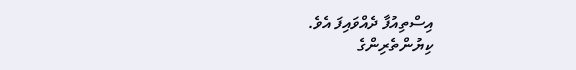އިސްތިއުފާ ދެއްވައިފަ އެވެ.
ކިޔުންތެރިންގެ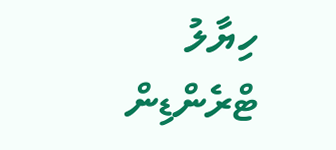ހިޔާލު
ޓްރެންޑިން